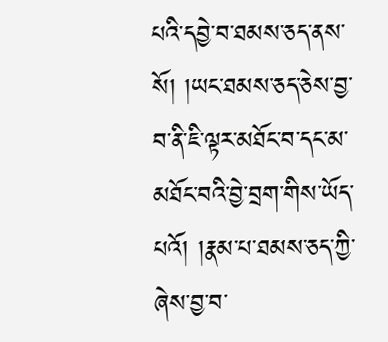པའི་དབྱེ་བ་ཐམས་ཅད་ནས་སོ། །ཡང་ཐམས་ཅད་ཅེས་བྱ་བ་ནི་ཇི་ལྟར་མཐོང་བ་དང་མ་མཐོང་བའི་བྱེ་བྲག་གིས་ཡོད་པའོ། །རྣམ་པ་ཐམས་ཅད་ཀྱི་ཞེས་བྱ་བ་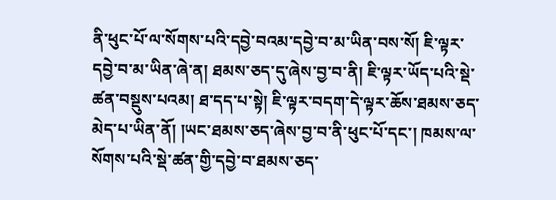ནི་ཕུང་པོ་ལ་སོགས་པའི་དབྱེ་བའམ་དབྱེ་བ་མ་ཡིན་བས་སོ། ཇི་ལྟར་དབྱེ་བ་མ་ཡིན་ཞེ་ན། ཐམས་ཅད་དུ་ཞེས་བྱ་བ་ནི། ཇི་ལྟར་ཡོད་པའི་སྡེ་ཚན་བསྡུས་པའམ། ཐ་དད་པ་སྟེ། ཇི་ལྟར་བདག་དེ་ལྟར་ཆོས་ཐམས་ཅད་མེད་པ་ཡིན་ནོ། །ཡང་ཐམས་ཅད་ཞེས་བྱ་བ་ནི་ཕུང་པོ་དང་། ཁམས་ལ་སོགས་པའི་སྡེ་ཚན་གྱི་དབྱེ་བ་ཐམས་ཅད་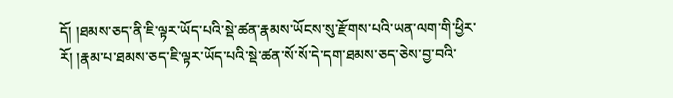དོ། །ཐམས་ཅད་ནི་ཇི་ལྟར་ཡོད་པའི་སྡེ་ཚན་རྣམས་ཡོངས་སུ་རྫོགས་པའི་ཡན་ལག་གི་ཕྱིར་རོ། །རྣམ་པ་ཐམས་ཅད་ཇི་ལྟར་ཡོད་པའི་སྡེ་ཚན་སོ་སོ་དེ་དག་ཐམས་ཅད་ཅེས་བྱ་བའི་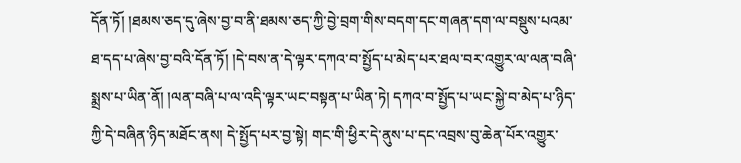དོན་ཏོ། །ཐམས་ཅད་དུ་ཞེས་བྱ་བ་ནི་ཐམས་ཅད་ཀྱི་བྱེ་བྲག་གིས་བདག་དང་གཞན་དག་ལ་བསྡུས་པའམ་ཐ་དད་པ་ཞེས་བྱ་བའི་དོན་ཏོ། །དེ་བས་ན་དེ་ལྟར་དཀའ་བ་སྤྱོད་པ་མེད་པར་ཐལ་བར་འགྱུར་ལ་ལན་བཞི་སྨྲས་པ་ཡིན་ནོ། །ལན་བཞི་པ་ལ་འདི་ལྟར་ཡང་བསྟན་པ་ཡིན་ཏེ། དཀའ་བ་སྤྱོད་པ་ཡང་སྐྱེ་བ་མེད་པ་ཉིད་ཀྱི་དེ་བཞིན་ཉིད་མཐོང་ནས། དེ་སྤྱོད་པར་བྱ་སྟེ། གང་གི་ཕྱིར་དེ་ནུས་པ་དང་འབྲས་བུ་ཆེན་པོར་འགྱུར་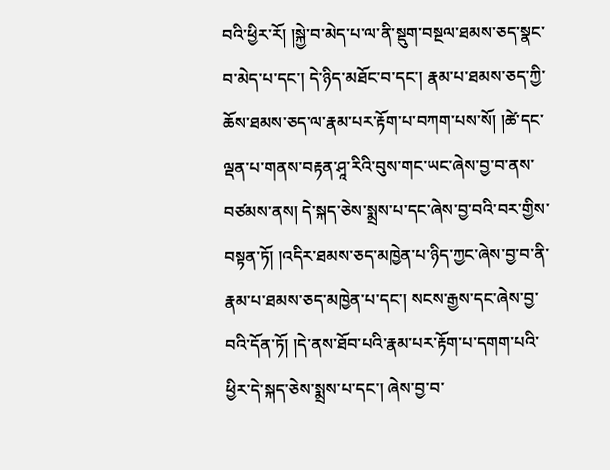བའི་ཕྱིར་རོ། །སྐྱེ་བ་མེད་པ་ལ་ནི་སྡུག་བསྔལ་ཐམས་ཅད་སྣང་བ་མེད་པ་དང་། དེ་ཉིད་མཐོང་བ་དང་། རྣམ་པ་ཐམས་ཅད་ཀྱི་ཆོས་ཐམས་ཅད་ལ་རྣམ་པར་རྟོག་པ་བཀག་པས་སོ། །ཚེ་དང་ལྡན་པ་གནས་བརྟན་ཤཱ་རིའི་བུས་གང་ཡང་ཞེས་བྱ་བ་ནས་བཙམས་ནས། དེ་སྐད་ཅེས་སྨྲས་པ་དང་ཞེས་བྱ་བའི་བར་གྱིས་བསྟན་ཏོ། །འདིར་ཐམས་ཅད་མཁྱེན་པ་ཉིད་ཀྱང་ཞེས་བྱ་བ་ནི་རྣམ་པ་ཐམས་ཅད་མཁྱེན་པ་དང་། སངས་རྒྱས་དང་ཞེས་བྱ་བའི་དོན་ཏོ། །དེ་ནས་ཐོབ་པའི་རྣམ་པར་རྟོག་པ་དགག་པའི་ཕྱིར་དེ་སྐད་ཅེས་སྨྲས་པ་དང་། ཞེས་བྱ་བ་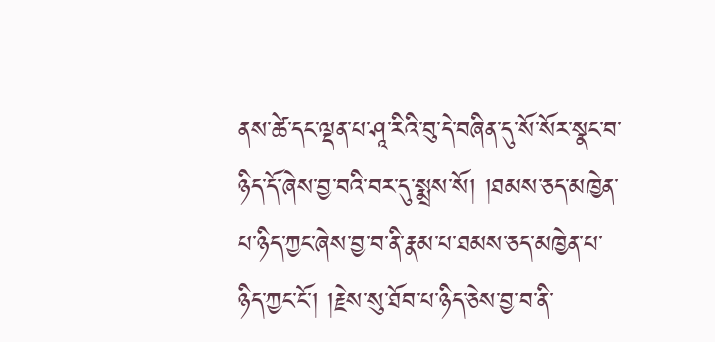ནས་ཚེ་དང་ལྡན་པ་ཤཱ་རིའི་བུ་དེ་བཞིན་དུ་སོ་སོར་སྣང་བ་ཉིད་དོ་ཞེས་བྱ་བའི་བར་དུ་སྨྲས་སོ། །ཐམས་ཅད་མཁྱེན་པ་ཉིད་ཀྱང་ཞེས་བྱ་བ་ནི་རྣམ་པ་ཐམས་ཅད་མཁྱེན་པ་ཉིད་ཀྱང་ངོ་། །རྗེས་སུ་ཐོབ་པ་ཉིད་ཅེས་བྱ་བ་ནི་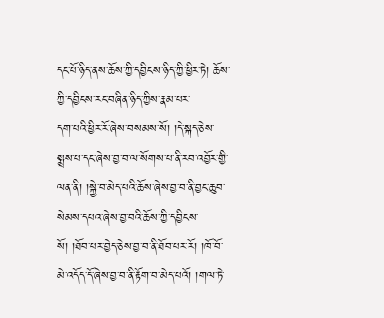དང་པོ་ཉིད་ནས་ཆོས་ཀྱི་དབྱིངས་ཉིད་ཀྱི་ཕྱིར་ཏེ། ཆོས་ཀྱི་དབྱིངས་རང་བཞིན་ཉིད་ཀྱིས་རྣམ་པར་
དག་པའི་ཕྱིར་རོ་ཞེས་བསམས་སོ། །དེ་སྐད་ཅེས་སྨྲས་པ་དང་ཞེས་བྱ་བ་ལ་སོགས་པ་ནི་རབ་འབྱོར་གྱི་ལན་ནི། །སྐྱེ་བ་མེད་པའི་ཆོས་ཞེས་བྱ་བ་ནི་བྱང་ཆུབ་སེམས་དཔའ་ཞེས་བྱ་བའི་ཆོས་ཀྱི་དབྱིངས་སོ། །ཐོབ་པར་བྱེད་ཅེས་བྱ་བ་ནི་ཐོབ་པར་རོ། །ཁོ་བོ་མེ་འདོད་དོ་ཞེས་བྱ་བ་ནི་རྟོག་བ་མེད་པའོ། །གལ་ཏེ་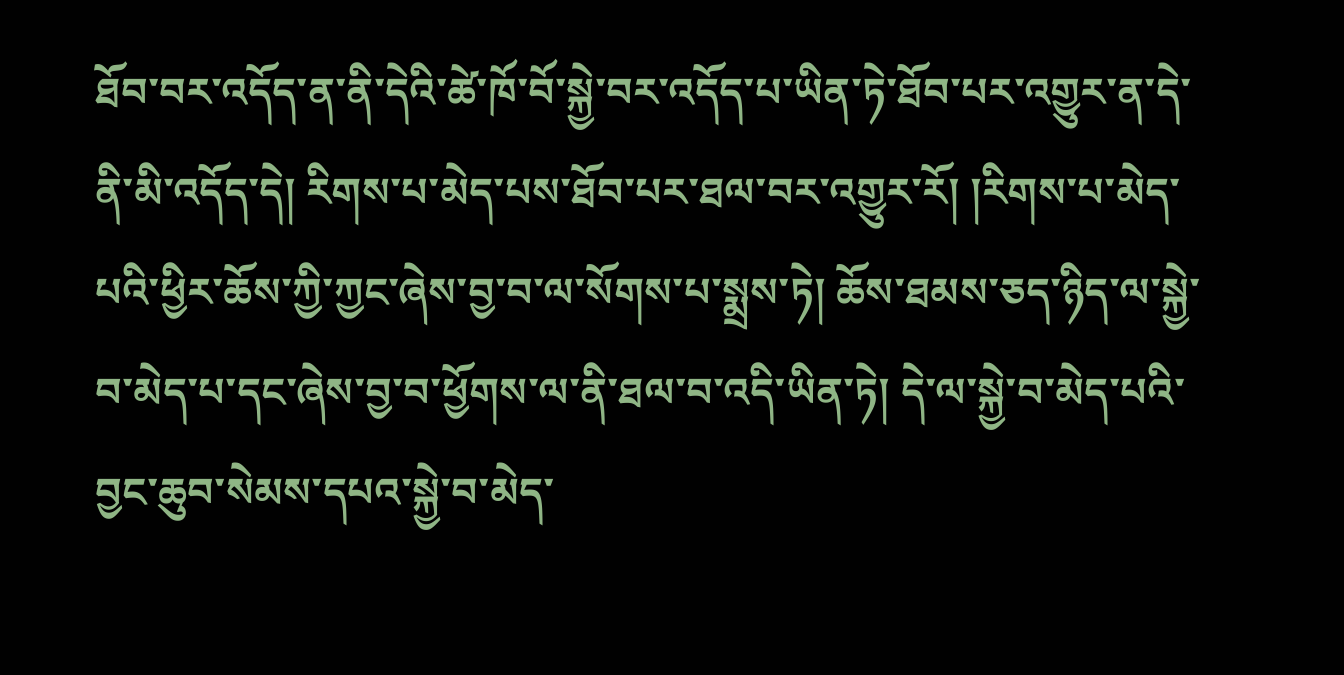ཐོབ་བར་འདོད་ན་ནི་དེའི་ཚེ་ཁོ་བོ་སྐྱེ་བར་འདོད་པ་ཡིན་ཏེ་ཐོབ་པར་འགྱུར་ན་དེ་ནི་མི་འདོད་དེ། རིགས་པ་མེད་པས་ཐོབ་པར་ཐལ་བར་འགྱུར་རོ། །རིགས་པ་མེད་པའི་ཕྱིར་ཆོས་ཀྱི་ཀྱང་ཞེས་བྱ་བ་ལ་སོགས་པ་སྨྲས་ཏེ། ཆོས་ཐམས་ཅད་ཉིད་ལ་སྐྱེ་བ་མེད་པ་དང་ཞེས་བྱ་བ་ཕྱོགས་ལ་ནི་ཐལ་བ་འདི་ཡིན་ཏེ། དེ་ལ་སྐྱེ་བ་མེད་པའི་བྱང་ཆུབ་སེམས་དཔའ་སྐྱེ་བ་མེད་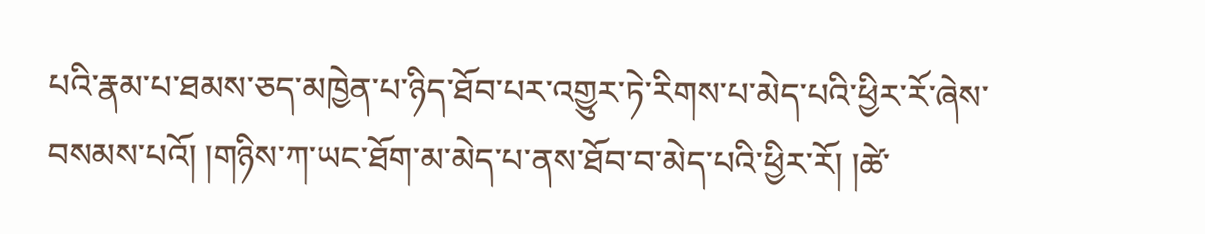པའི་རྣམ་པ་ཐམས་ཅད་མཁྱེན་པ་ཉིད་ཐོབ་པར་འགྱུར་ཏེ་རིགས་པ་མེད་པའི་ཕྱིར་རོ་ཞེས་བསམས་པའོ། །གཉིས་ཀ་ཡང་ཐོག་མ་མེད་པ་ནས་ཐོབ་བ་མེད་པའི་ཕྱིར་རོ། །ཚེ་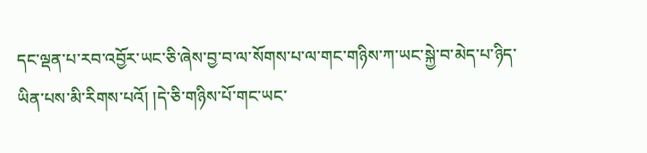དང་ལྡན་པ་རབ་འབྱོར་ཡང་ཅི་ཞེས་བྱ་བ་ལ་སོགས་པ་ལ་གང་གཉིས་ཀ་ཡང་སྐྱེ་བ་མེད་པ་ཉིད་ཡིན་པས་མི་རིགས་པའོ། །དེ་ཅི་གཉིས་པོ་གང་ཡང་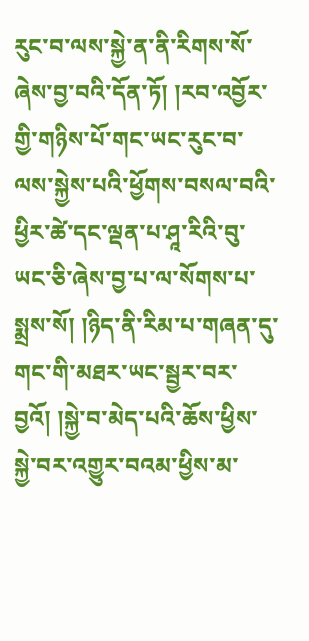རུང་བ་ལས་སྐྱེ་ན་ནི་རིགས་སོ་ཞེས་བྱ་བའི་དོན་ཏོ། །རབ་འབྱོར་གྱི་གཉིས་པོ་གང་ཡང་རུང་བ་ལས་སྐྱེས་པའི་ཕྱོགས་བསལ་བའི་ཕྱིར་ཚེ་དང་ལྡན་པ་ཤཱ་རིའི་བུ་ཡང་ཅི་ཞེས་བྱ་པ་ལ་སོགས་པ་སྨྲས་སོ། །ཉིད་ནི་རིམ་པ་གཞན་དུ་གང་གི་མཐར་ཡང་སྦྱར་བར་བྱའོ། །སྐྱེ་བ་མེད་པའི་ཆོས་ཕྱིས་སྐྱེ་བར་འགྱུར་བའམ་ཕྱིས་མ་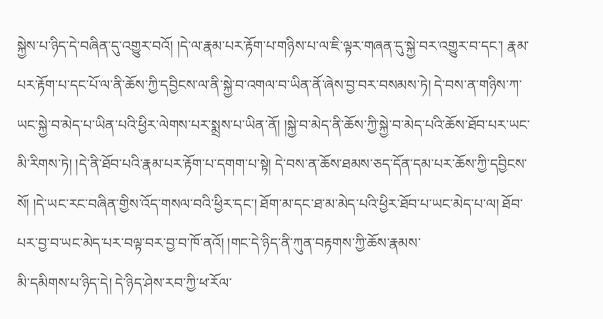སྐྱེས་པ་ཉིད་དེ་བཞིན་དུ་འགྱུར་བའོ། །དེ་ལ་རྣམ་པར་རྟོག་པ་གཉིས་པ་ལ་ཇི་ལྟར་གཞན་དུ་སྐྱེ་བར་འགྱུར་བ་དང་། རྣམ་པར་རྟོག་པ་དང་པོ་ལ་ནི་ཆོས་ཀྱི་དབྱིངས་ལ་ནི་སྐྱེ་བ་འགལ་བ་ཡིན་ནོ་ཞེས་བྱ་བར་བསམས་ཏེ། དེ་བས་ན་གཉིས་ཀ་ཡང་སྐྱེ་བ་མེད་པ་ཡིན་པའི་ཕྱིར་ལེགས་པར་སྨྲས་པ་ཡིན་ནོ། །སྐྱེ་བ་མེད་ནི་ཆོས་ཀྱི་སྐྱེ་བ་མེད་པའི་ཆོས་ཐོབ་པར་ཡང་མི་རིགས་ཏེ། །དེ་ནི་ཐོབ་པའི་རྣམ་པར་རྟོག་པ་དགག་པ་སྟེ། དེ་བས་ན་ཆོས་ཐམས་ཅད་དོན་དམ་པར་ཆོས་ཀྱི་དབྱིངས་སོ། །དེ་ཡང་རང་བཞིན་གྱིས་འོད་གསལ་བའི་ཕྱིར་དང་། ཐོག་མ་དང་ཐ་མ་མེད་པའི་ཕྱིར་ཐོབ་པ་ཡང་མེད་པ་ལ། ཐོབ་པར་བྱ་བ་ཡང་མེད་པར་བལྟ་བར་བྱ་བ་ཁོ་ནའོ། །གང་དེ་ཉིད་ནི་ཀུན་བརྟགས་ཀྱི་ཆོས་རྣམས་
མི་དམིགས་པ་ཉིད་དེ། དེ་ཉིད་ཤེས་རབ་ཀྱི་ཕ་རོལ་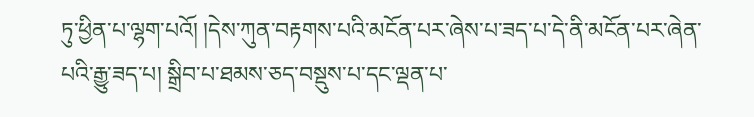ཏུ་ཕྱིན་པ་ལྷག་པའོ། །དེས་ཀུན་བརྟགས་པའི་མངོན་པར་ཞེས་པ་ཟད་པ་དེ་ནི་མངོན་པར་ཞེན་པའི་རྒྱུ་ཟད་པ། སྒྲིབ་པ་ཐམས་ཅད་བསྡུས་པ་དང་ལྡན་པ་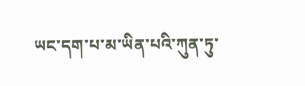ཡང་དག་པ་མ་ཡིན་པའི་ཀུན་ཏུ་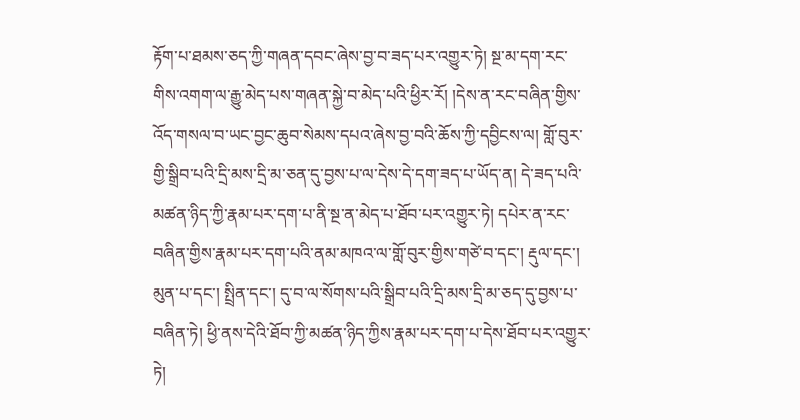རྟོག་པ་ཐམས་ཅད་ཀྱི་གཞན་དབང་ཞེས་བྱ་བ་ཟད་པར་འགྱུར་ཏེ། སྔ་མ་དག་རང་གིས་འགག་ལ་རྒྱུ་མེད་པས་གཞན་སྐྱེ་བ་མེད་པའི་ཕྱིར་རོ། །དེས་ན་རང་བཞིན་གྱིས་འོད་གསལ་བ་ཡང་བྱང་ཆུབ་སེམས་དཔའ་ཞེས་བྱ་བའི་ཆོས་ཀྱི་དབྱིངས་ལ། གློ་བུར་གྱི་སྒྲིབ་པའི་དྲི་མས་དྲི་མ་ཅན་དུ་བྱས་པ་ལ་དེས་དེ་དག་ཟད་པ་ཡོད་ན། དེ་ཟད་པའི་མཚན་ཉིད་ཀྱི་རྣམ་པར་དག་པ་ནི་སྔ་ན་མེད་པ་ཐོབ་པར་འགྱུར་ཏེ། དཔེར་ན་རང་བཞིན་གྱིས་རྣམ་པར་དག་པའི་ནམ་མཁའ་ལ་གློ་བུར་གྱིས་གཙེ་བ་དང་། རྡུལ་དང་། མུན་པ་དང་། སྤྲིན་དང་། དུ་བ་ལ་སོགས་པའི་སྒྲིབ་པའི་དྲི་མས་དྲི་མ་ཅད་དུ་བྱས་པ་བཞིན་ཏེ། ཕྱི་ནས་དེའི་ཐོབ་ཀྱི་མཚན་ཉིད་ཀྱིས་རྣམ་པར་དག་པ་དེས་ཐོབ་པར་འགྱུར་ཏེ།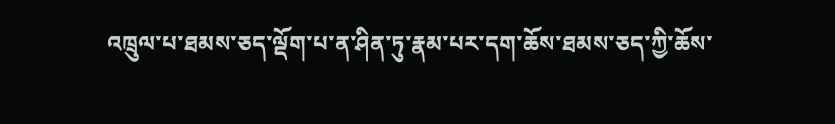འཁྲུལ་པ་ཐམས་ཅད་ལྡོག་པ་ན་ཤིན་ཏུ་རྣམ་པར་དག་ཆོས་ཐམས་ཅད་ཀྱི་ཆོས་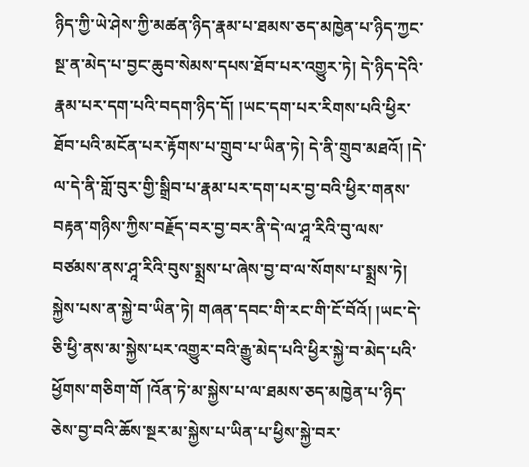ཉིད་ཀྱི་ཡེ་ཤེས་ཀྱི་མཚན་ཉིད་རྣམ་པ་ཐམས་ཅད་མཁྱེན་པ་ཉིད་ཀྱང་སྔ་ན་མེད་པ་བྱང་ཆུབ་སེམས་དཔས་ཐོབ་པར་འགྱུར་ཏེ། དེ་ཉིད་དེའི་རྣམ་པར་དག་པའི་བདག་ཉིད་དོ། །ཡང་དག་པར་རིགས་པའི་ཕྱིར་ཐོབ་པའི་མངོན་པར་རྟོགས་པ་གྲུབ་པ་ཡིན་ཏེ། དེ་ནི་གྲུབ་མཐའོ། །དེ་ལ་དེ་ནི་གློ་བུར་གྱི་སྒྲིབ་པ་རྣམ་པར་དག་པར་བྱ་བའི་ཕྱིར་གནས་བརྟན་གཉིས་ཀྱིས་བརྗོད་བར་བྱ་བར་ནི་དེ་ལ་ཤཱ་རིའི་བུ་ལས་བཙམས་ནས་ཤཱ་རིའི་བུས་སྨྲས་པ་ཞེས་བྱ་བ་ལ་སོགས་པ་སྨྲས་ཏེ། སྐྱེས་པས་ན་སྐྱེ་བ་ཡིན་ཏེ། གཞན་དབང་གི་རང་གི་ངོ་བོའོ། །ཡང་དེ་ཅི་ཕྱི་ནས་མ་སྐྱེས་པར་འགྱུར་བའི་རྒྱུ་མེད་པའི་ཕྱིར་སྐྱེ་བ་མེད་པའི་ཕྱོགས་གཅིག་གོ །འོན་ཏེ་མ་སྐྱེས་པ་ལ་ཐམས་ཅད་མཁྱེན་པ་ཉིད་ཅེས་བྱ་བའི་ཆོས་སྔར་མ་སྐྱེས་པ་ཡིན་པ་ཕྱིས་སྐྱེ་བར་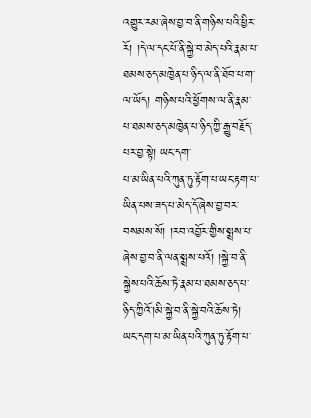འགྱུར་རམ་ཞེས་བྱ་བ་ནི་གཉིས་པའི་ཕྱིར་རོ། །དེ་ལ་དང་པོ་ནི་སྐྱེ་བ་མེད་པའི་རྣམ་པ་ཐམས་ཅད་མཁྱེན་པ་ཉིད་ལ་ནི་ཐོབ་པ་ག་ལ་ཡོད། གཉིས་པའི་ཕྱོགས་ལ་ནི་རྣམ་པ་ཐམས་ཅད་མཁྱེན་པ་ཉིད་ཀྱི་རྒྱུ་བརྗོད་པར་བྱ་སྟེ། ཡང་དག་
པ་མ་ཡིན་པའི་ཀུན་ཏུ་རྟོག་པ་ཡང་རྟག་པ་ཡིན་པས་ཟད་པ་མེད་དོ་ཞེས་བྱ་བར་བསམས་སོ། །རབ་འབྱོར་གྱིས་སྨྲས་པ་ཞེས་བྱ་བ་ནི་ལན་སྨྲས་པའོ། །སྐྱེ་བ་ནི་སྐྱེས་པའི་ཆོས་ཏེ་རྣམ་པ་ཐམས་ཅད་པ་ཉིད་ཀྱིའོ་།མི་སྐྱེ་བ་ནི་སྐྱེ་བའི་ཆོས་ཏེ། ཡང་དག་པ་མ་ཡིན་པའི་ཀུན་ཏུ་རྟོག་པ་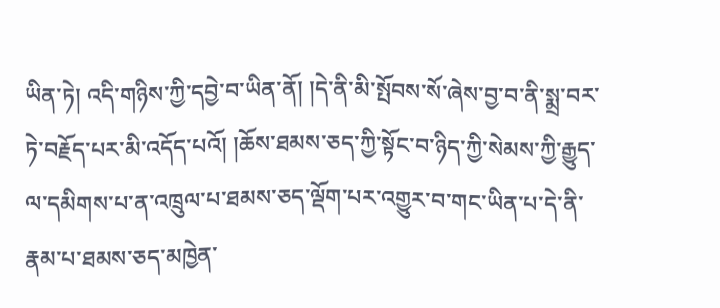ཡིན་ཏེ། འདི་གཉིས་ཀྱི་དབྱེ་བ་ཡིན་ནོ། །དེ་ནི་མི་སྤོབས་སོ་ཞེས་བྱ་བ་ནི་སྨྲ་བར་ཏེ་བརྗོད་པར་མི་འདོད་པའོ། །ཆོས་ཐམས་ཅད་ཀྱི་སྟོང་བ་ཉིད་ཀྱི་སེམས་ཀྱི་རྒྱུད་ལ་དམིགས་པ་ན་འཁྲུལ་པ་ཐམས་ཅད་ལྡོག་པར་འགྱུར་བ་གང་ཡིན་པ་དེ་ནི་རྣམ་པ་ཐམས་ཅད་མཁྱེན་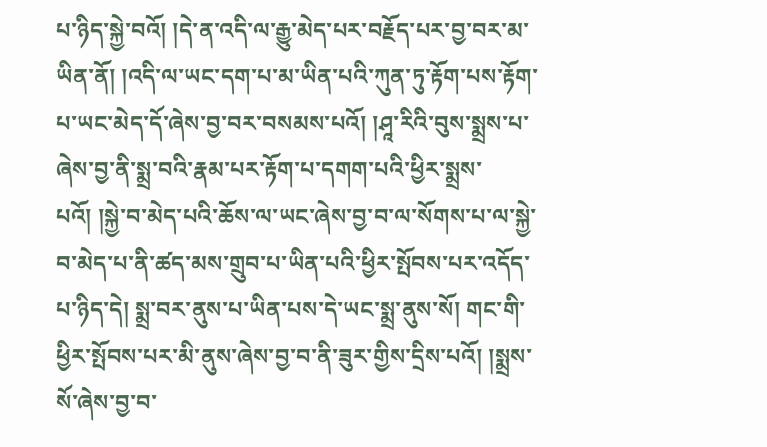པ་ཉིད་སྐྱེ་བའོ། །དེ་ན་འདི་ལ་རྒྱུ་མེད་པར་བརྗོད་པར་བྱ་བར་མ་ཡིན་ནོ། །འདི་ལ་ཡང་དག་པ་མ་ཡིན་པའི་ཀུན་ཏུ་རྟོག་པས་རྟོག་པ་ཡང་མེད་དོ་ཞེས་བྱ་བར་བསམས་པའོ། །ཤཱ་རིའི་བུས་སྨྲས་པ་ཞེས་བྱ་ནི་སྨྲ་བའི་རྣམ་པར་རྟོག་པ་དགག་པའི་ཕྱིར་སྨྲས་པའོ། །སྐྱེ་བ་མེད་པའི་ཆོས་ལ་ཡང་ཞེས་བྱ་བ་ལ་སོགས་པ་ལ་སྐྱེ་བ་མེད་པ་ནི་ཚད་མས་གྲུབ་པ་ཡིན་པའི་ཕྱིར་སྤོབས་པར་འདོད་པ་ཉིད་དེ། སྨྲ་བར་ནུས་པ་ཡིན་པས་དེ་ཡང་སྨྲ་ནུས་སོ། གང་གི་ཕྱིར་སྤོབས་པར་མི་ནུས་ཞེས་བྱ་བ་ནི་ཟུར་གྱིས་དྲིས་པའོ། །སྨྲས་སོ་ཞེས་བྱ་བ་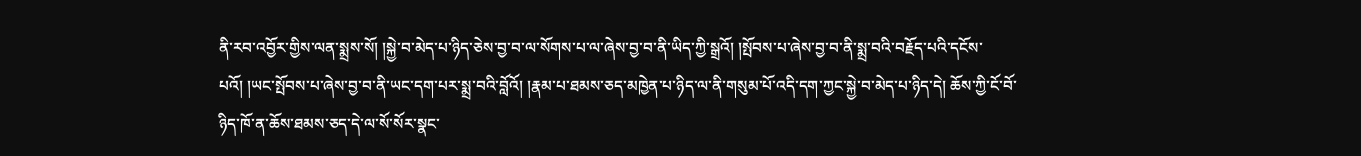ནི་རབ་འབྱོར་གྱིས་ལན་སྨྲས་སོ། །སྐྱེ་བ་མེད་པ་ཉིད་ཅེས་བྱ་བ་ལ་སོགས་པ་ལ་ཞེས་བྱ་བ་ནི་ཡིད་ཀྱི་སྒྲའོ། །སྤོབས་པ་ཞེས་བྱ་བ་ནི་སྨྲ་བའི་བརྗོད་པའི་དངོས་པའོ། །ཡང་སྤོབས་པ་ཞེས་བྱ་བ་ནི་ཡང་དག་པར་སྨྲ་བའི་བློའོ། །རྣམ་པ་ཐམས་ཅད་མཁྱེན་པ་ཉིད་ལ་ནི་གསུམ་པོ་འདི་དག་ཀྱང་སྐྱེ་བ་མེད་པ་ཉིད་དེ། ཆོས་ཀྱི་ངོ་བོ་ཉིད་ཁོ་ན་ཆོས་ཐམས་ཅད་དེ་ལ་སོ་སོར་སྣང་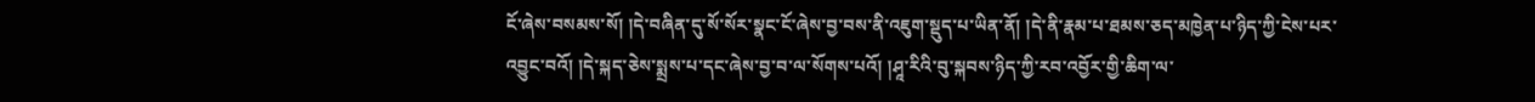ངོ་ཞེས་བསམས་སོ། །དེ་བཞིན་དུ་སོ་སོར་སྣང་ངོ་ཞེས་བྱ་བས་ནི་འཇུག་སྡུད་པ་ཡིན་ནོ། །དེ་ནི་རྣམ་པ་ཐམས་ཅད་མཁྱེན་པ་ཉིད་ཀྱི་ངེས་པར་འབྱུང་བའོ། །དེ་སྐད་ཅེས་སྨྲས་པ་དང་ཞེས་བྱ་བ་ལ་སོགས་པའོ། །ཤཱ་རིའི་བུ་སྐབས་ཉིད་ཀྱི་རབ་འབྱོར་གྱི་ཆིག་ལ་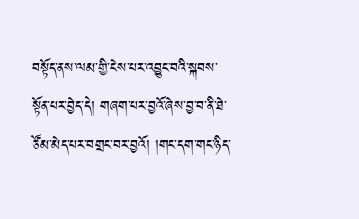བསྟོད་ནས་ལམ་གྱི་ངེས་པར་འབྱུང་བའི་སྐབས་སྟོན་པར་བྱེད་དེ། གཞག་པར་བྱའོ་ཞེས་བྱ་བ་ནི་ཐེ་ཙོམ་མེད་པར་བགྲང་བར་བྱའོ། །གང་དག་གང་ཉིད་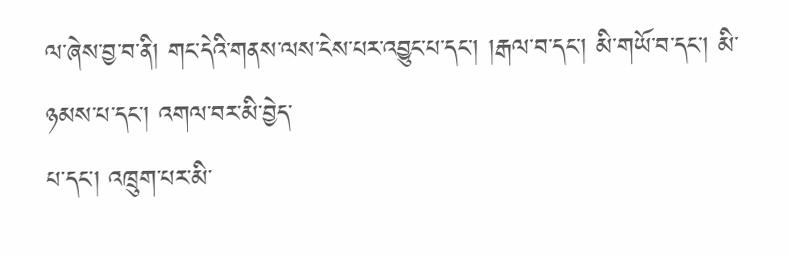ལ་ཞེས་བྱ་བ་ནི། གང་དེའི་གནས་ལས་ངེས་པར་འབྱུང་པ་དང་། །རྒལ་བ་དང་། མི་གཡོ་བ་དང་། མི་ཉམས་པ་དང་། འགལ་བར་མི་བྱེད་
པ་དང་། འཁྲུག་པར་མི་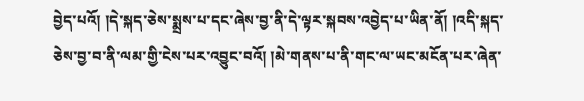བྱེད་པའོ། །དེ་སྐད་ཅེས་སྨྲས་པ་དང་ཞེས་བྱ་ནི་དེ་ལྟར་སྐབས་འབྱེད་པ་ཡིན་ནོ། །འདི་སྐད་ཅེས་བྱ་བ་ནི་ལམ་གྱི་ངེས་པར་འབྱུང་བའོ། །མེ་གནས་པ་ནི་གང་ལ་ཡང་མངོན་པར་ཞེན་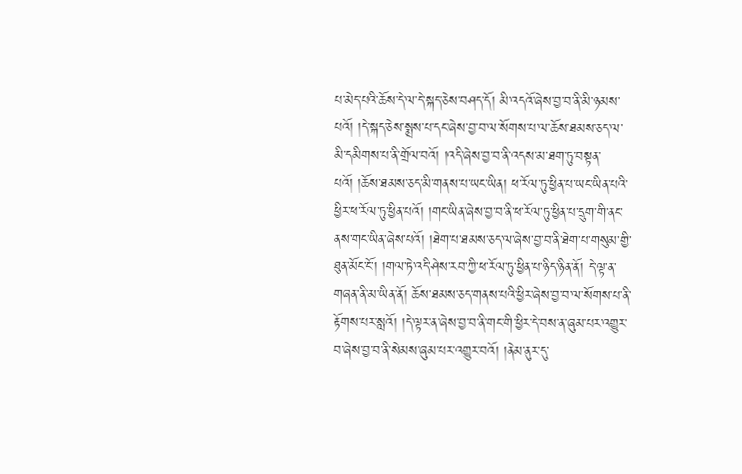པ་མེད་པའི་ཆོས་དེ་ལ་དེ་སྐད་ཅེས་བཤད་དོ། མི་འདའོ་ཞེས་བྱ་བ་ནི་མི་ཉམས་པའོ། །དེ་སྐད་ཅེས་སྨྲས་པ་དང་ཞེས་བྱ་བ་ལ་སོགས་པ་ལ་ཆོས་ཐམས་ཅད་ལ་མི་དམིགས་པ་ནི་གྲོལ་བའོ། །འདི་ཞེས་བྱ་བ་ནི་འདས་མ་ཐག་ཏུ་བསྟན་པའོ། །ཆོས་ཐམས་ཅད་མི་གནས་པ་ཡང་ཡིན། ཕ་རོལ་ཏུ་ཕྱིན་པ་ཡང་ཡིན་པའི་ཕྱིར་ཕ་རོལ་ཏུ་ཕྱིན་པའོ། །གང་ཡིན་ཞེས་བྱ་བ་ནི་ཕ་རོལ་ཏུ་ཕྱིན་པ་དྲུག་གི་ནང་ནས་གང་ཡིན་ཞེས་པའོ། །ཐེག་པ་ཐམས་ཅད་ལ་ཞེས་བྱ་བ་ནི་ཐེག་པ་གསུམ་གྱི་ཐུན་མོང་ངོ་། །གལ་ཏེ་འདི་ཤེས་རབ་ཀྱི་ཕ་རོལ་ཏུ་ཕྱིན་པ་ཉིད་ཉིན་ནོ། དེ་ལྟ་ན་གཞན་ནི་མ་ཡིན་ནོ། ཆོས་ཐམས་ཅད་གནས་པའི་ཕྱིར་ཞེས་བྱ་བ་ལ་སོགས་པ་ནི་རྟོགས་པར་སླའོ། །དེ་ལྟར་ན་ཞེས་བྱ་བ་ནི་གང་གི་ཕྱིར་དེ་བས་ན་ཞུམ་པར་འགྱུར་བ་ཞེས་བྱ་བ་ནི་སེམས་ཞུམ་པར་འགྱུར་བའོ། །ནེམ་ནུར་དུ་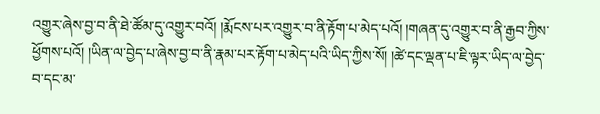འགྱུར་ཞེས་བྱ་བ་ནི་ཐེ་ཚོམ་དུ་འགྱུར་བའོ། །རྨོངས་པར་འགྱུར་བ་ནི་རྟོག་པ་མེད་པའོ། །གཞན་དུ་འགྱུར་བ་ནི་རྒྱབ་ཀྱིས་ཕྱོགས་པའོ། །ཡིན་ལ་བྱེད་པ་ཞེས་བྱ་བ་ནི་རྣམ་པར་རྟོག་པ་མེད་པའི་ཡིད་ཀྱིས་སོ། །ཚེ་དང་ལྡན་པ་ཇི་ལྟར་ཡིད་ལ་བྱེད་བ་དང་མ་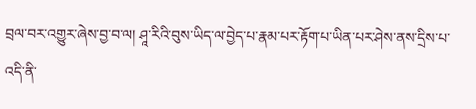བྲལ་བར་འགྱུར་ཞེས་བྱ་བ་ལ། ཤཱ་རིའི་བུས་ཡིད་ལ་བྱེད་པ་རྣམ་པར་རྟོག་པ་ཡིན་པར་ཤེས་ནས་དྲིས་པ་འདི་ནི་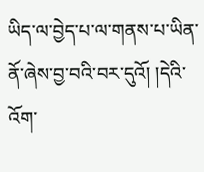ཡིད་ལ་བྱེད་པ་ལ་གནས་པ་ཡིན་ནོ་ཞེས་བྱ་བའི་བར་དུའོ། །དེའི་འོག་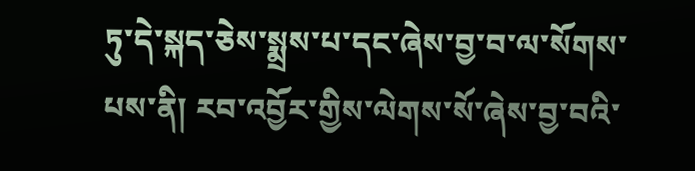ཏུ་དེ་སྐད་ཅེས་སྨྲས་པ་དང་ཞེས་བྱ་བ་ལ་སོགས་པས་ནི། རབ་འབྱོར་གྱིས་ལེགས་སོ་ཞེས་བྱ་བའི་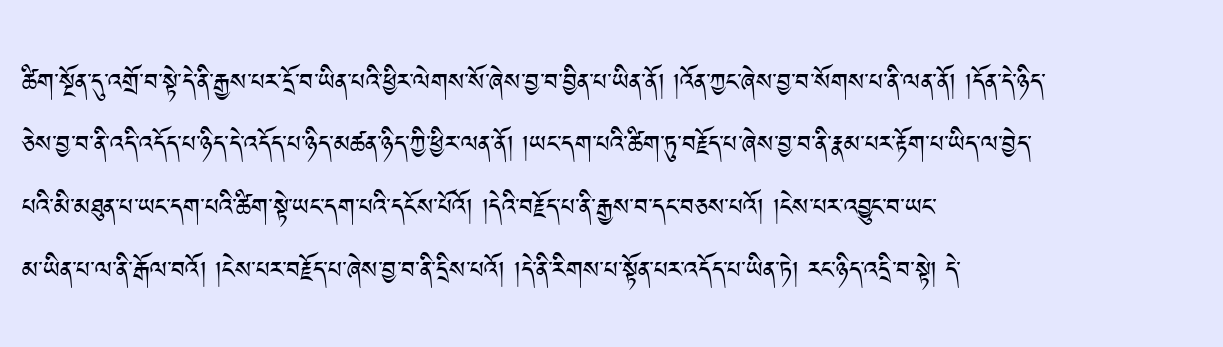ཚིག་སྔོན་དུ་འགྲོ་བ་སྟེ་དེ་ནི་རྒྱས་པར་དྲོ་བ་ཡིན་པའི་ཕྱིར་ལེགས་སོ་ཞེས་བྱ་བ་བྱིན་པ་ཡིན་ནོ། །འོན་ཀྱང་ཞེས་བྱ་བ་སོགས་པ་ནི་ལན་ནོ། །དོན་དེ་ཉིད་ཅེས་བྱ་བ་ནི་འདི་འདོད་པ་ཉིད་དེ་འདོད་པ་ཉིད་མཚན་ཉིད་ཀྱི་ཕྱིར་ལན་ནོ། །ཡང་དག་པའི་ཚིག་ཏུ་བརྗོད་པ་ཞེས་བྱ་བ་ནི་རྣམ་པར་རྟོག་པ་ཡིད་ལ་བྱེད་པའི་མི་མཐུན་པ་ཡང་དག་པའི་ཚིག་སྟེ་ཡང་དག་པའི་དངོས་པོའོ། །དེའི་བརྗོད་པ་ནི་རྒྱས་བ་དང་བཅས་པའོ། །ངེས་པར་འབྱུང་བ་ཡང་
མ་ཡིན་པ་ལ་ནི་རྒོལ་བའོ། །ངེས་པར་བརྗོད་པ་ཞེས་བྱ་བ་ནི་དྲིས་པའོ། །དེ་ནི་རིགས་པ་སྟོན་པར་འདོད་པ་ཡིན་ཏེ། རང་ཉིད་འདྲི་བ་སྟེ། དེ་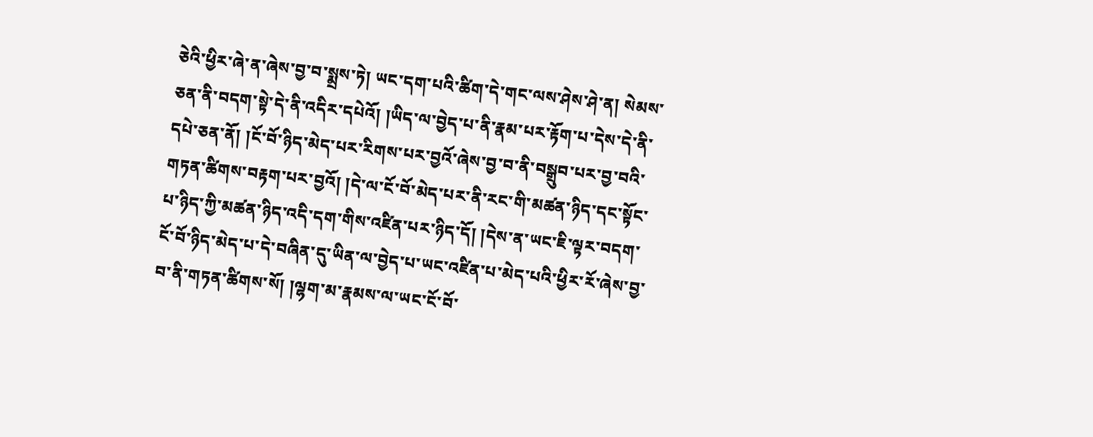ཅེའི་ཕྱིར་ཞེ་ན་ཞེས་བྱ་བ་སྨྲས་ཏེ། ཡང་དག་པའི་ཚིག་དེ་གང་ལས་ཤེས་ཤེ་ན། སེམས་ཅན་ནི་བདག་སྟེ་དེ་ནི་འདིར་དཔེའོ། །ཡིད་ལ་བྱེད་པ་ནི་རྣམ་པར་རྟོག་པ་དེས་དེ་ནི་དཔེ་ཅན་ནོ། །ངོ་བོ་ཉིད་མེད་པར་རིགས་པར་བྱའོ་ཞེས་བྱ་བ་ནི་བསྒྲུབ་པར་བྱ་བའི་གཏན་ཚིགས་བརྟག་པར་བྱའོ། །དེ་ལ་ངོ་བོ་མེད་པར་ནི་རང་གི་མཚན་ཉིད་དང་སྟོང་པ་ཉིད་ཀྱི་མཚན་ཉིད་འདི་དག་གིས་འཛིན་པར་ཉིད་དོ། །དེས་ན་ཡང་ཇི་ལྟར་བདག་ངོ་བོ་ཉིད་མེད་པ་དེ་བཞིན་དུ་ཡིན་ལ་བྱེད་པ་ཡང་འཛིན་པ་མེད་པའི་ཕྱིར་རོ་ཞེས་བྱ་བ་ནི་གཏན་ཚིགས་སོ། །ལྷག་མ་རྣམས་ལ་ཡང་ངོ་བོ་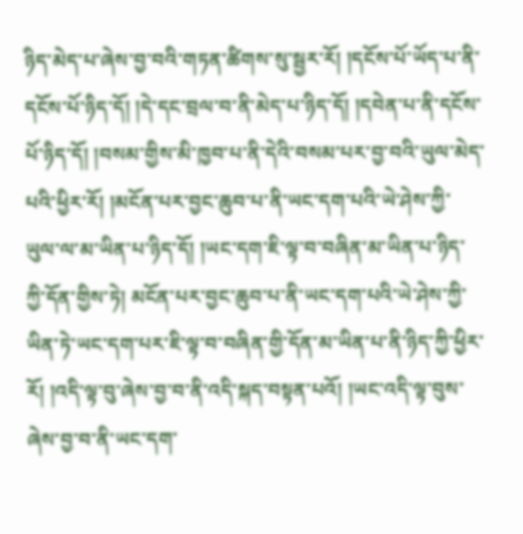ཉིད་མེད་པ་ཞེས་བྱ་བའི་གཏན་ཚིགས་སུ་སྦྱར་རོ། །དངོས་པོ་ཡོད་པ་ནི་དངོས་པོ་ཉིད་དོ། །དེ་དང་བྲལ་བ་ནི་མེད་པ་ཉིད་དོ། །དབེན་པ་ནི་དངོས་པོ་ཉིད་དོ། །བསམ་གྱིས་མི་ཁྱབ་པ་ནི་དེའི་བསམ་པར་བྱ་བའི་ཡུལ་མེད་པའི་ཕྱིར་རོ། །མངོན་པར་བྱང་ཆུབ་པ་ནི་ཡང་དག་པའི་ཡེ་ཤེས་ཀྱི་ཡུལ་ལ་མ་ཡིན་པ་ཉིད་དོ། །ཡང་དག་ཇི་ལྟ་བ་བཞིན་མ་ཡིན་པ་ཉིད་ཀྱི་དོན་གྱིས་ཏེ། མངོན་པར་བྱང་ཆུབ་པ་ནི་ཡང་དག་པའི་ཡེ་ཤེས་ཀྱི་ཡིན་ཏེ་ཡང་དག་པར་ཇི་ལྟ་བ་བཞིན་གྱི་དོན་མ་ཡིན་པ་ནི་ཉིད་ཀྱི་ཕྱིར་རོ། །འདི་ལྟ་བུ་ཞེས་བྱ་བ་ནི་འདི་སྐད་བསྟན་པའོ། །ཡང་འདི་ལྟ་བུས་ཞེས་བྱ་བ་ནི་ཡང་དག་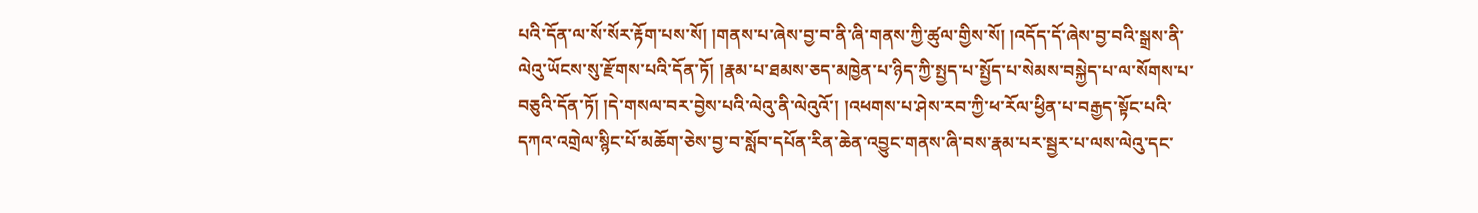པའི་དོན་ལ་སོ་སོར་རྟོག་པས་སོ། །གནས་པ་ཞེས་བྱ་བ་ནི་ཞི་གནས་ཀྱི་ཚུལ་གྱིས་སོ། །འདོད་དོ་ཞེས་བྱ་བའི་སྒྲས་ནི་ལེའུ་ཡོངས་སུ་རྫོགས་པའི་དོན་ཏོ། །རྣམ་པ་ཐམས་ཅད་མཁྱེན་པ་ཉིད་ཀྱི་སྤྱད་པ་སྤྱོད་པ་སེམས་བསྐྱེད་པ་ལ་སོགས་པ་བཅུའི་དོན་ཏོ། །དེ་གསལ་བར་བྱེས་པའི་ལེའུ་ནི་ལེའུའོ་། །འཕགས་པ་ཤེས་རབ་ཀྱི་ཕ་རོལ་ཕྱིན་པ་བརྒྱད་སྟོང་པའི་དཀའ་འགྲེལ་སྙིང་པོ་མཆོག་ཅེས་བྱ་བ་སློབ་དཔོན་རིན་ཆེན་འབྱུང་གནས་ཞི་བས་རྣམ་པར་སྦྱར་པ་ལས་ལེའུ་དང་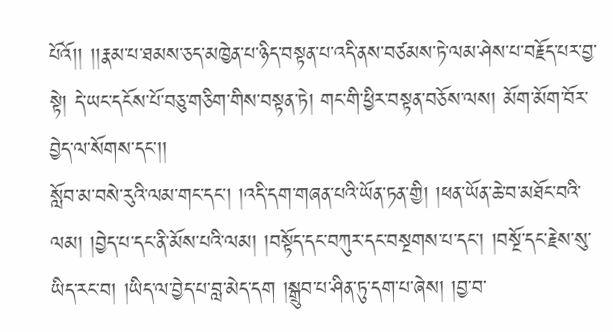པོའོ།། །།རྣམ་པ་ཐམས་ཅད་མཁྱེན་པ་ཉིད་བསྟན་པ་འདི་ནས་བཙམས་ཏེ་ལམ་ཤེས་པ་བརྗོད་པར་བྱ་སྟེ། དེ་ཡང་དངོས་པོ་བཅུ་གཅིག་གིས་བསྟན་ཏེ། གང་གི་ཕྱིར་བསྟན་བཅོས་ལས། མོག་མོག་བོར་བྱེད་ལ་སོགས་དང་།།
སློབ་མ་བསེ་རུའི་ལམ་གང་དང་། །འདི་དག་གཞན་པའི་ཡོན་ཏན་གྱི། །ཕན་ཡོན་ཆེ་བ་མཐོང་བའི་ལམ། །བྱེད་པ་དང་ནི་མོས་པའི་ལམ། །བསྟོད་དང་བཀུར་དང་བསྔགས་པ་དང་། །བསྔོ་དང་རྗེས་སུ་ཡིད་རང་བ། །ཡིད་ལ་བྱེད་པ་བླ་མེད་དག །སྒྲུབ་པ་ཤིན་ཏུ་དག་པ་ཞེས། །བྱ་བ་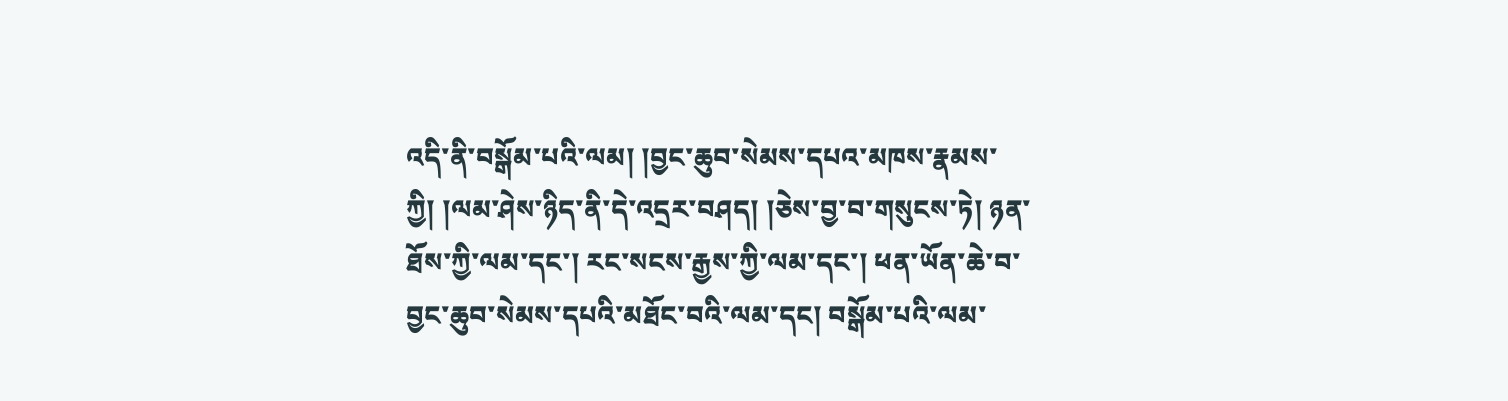འདི་ནི་བསྒོམ་པའི་ལམ། །བྱང་ཆུབ་སེམས་དཔའ་མཁས་རྣམས་ཀྱི། །ལམ་ཤེས་ཉིད་ནི་དེ་འདྲར་བཤད། །ཅེས་བྱ་བ་གསུངས་ཏེ། ཉན་ཐོས་ཀྱི་ལམ་དང་། རང་སངས་རྒྱས་ཀྱི་ལམ་དང་། ཕན་ཡོན་ཆེ་བ་བྱང་ཆུབ་སེམས་དཔའི་མཐོང་བའི་ལམ་དང། བསྒོམ་པའི་ལམ་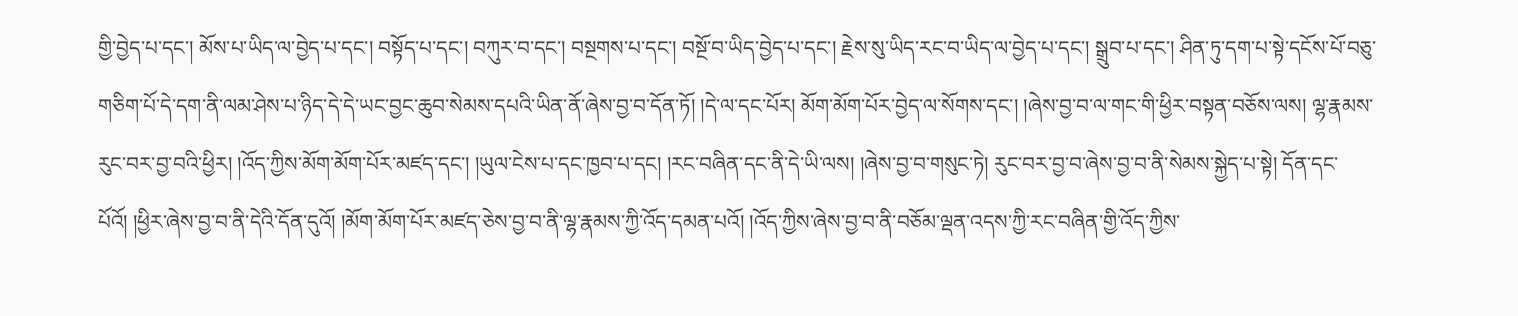གྱི་བྱེད་པ་དང་། མོས་པ་ཡིད་ལ་བྱེད་པ་དང་། བསྟོད་པ་དང་། བཀུར་བ་དང་། བསྔགས་པ་དང་། བསྔོ་བ་ཡིད་བྱེད་པ་དང་། རྗེས་སུ་ཡིད་རང་བ་ཡིད་ལ་བྱེད་པ་དང་། སྒྲུབ་པ་དང་། ཤིན་ཏུ་དག་པ་སྟེ་དངོས་པོ་བཅུ་གཅིག་པོ་དེ་དག་ནི་ལམ་ཤེས་པ་ཉིད་དེ་དེ་ཡང་བྱང་ཆུབ་སེམས་དཔའི་ཡིན་ནོ་ཞེས་བྱ་བ་དོན་ཏོ། །དེ་ལ་དང་པོར། མོག་མོག་པོར་བྱེད་ལ་སོགས་དང་། །ཞེས་བྱ་བ་ལ་གང་གི་ཕྱིར་བསྟན་བཅོས་ལས། ལྷ་རྣམས་རུང་བར་བྱ་བའི་ཕྱིར། །འོད་ཀྱིས་མོག་མོག་པོར་མཛད་དང་། །ཡུལ་ངེས་པ་དང་ཁྱབ་པ་དང། །རང་བཞིན་དང་ནི་དེ་ཡི་ལས། །ཞེས་བྱ་བ་གསུང་ཏེ། རུང་བར་བྱ་བ་ཞེས་བྱ་བ་ནི་སེམས་སྐྱེད་པ་སྟེ། དོན་དང་པོའོ། །ཕྱིར་ཞེས་བྱ་བ་ནི་དེའི་དོན་དུའོ། །མོག་མོག་པོར་མཛད་ཅེས་བྱ་བ་ནི་ལྷ་རྣམས་ཀྱི་འོད་དམན་པའོ། །འོད་ཀྱིས་ཞེས་བྱ་བ་ནི་བཅོམ་ལྡན་འདས་ཀྱི་རང་བཞིན་གྱི་འོད་ཀྱིས་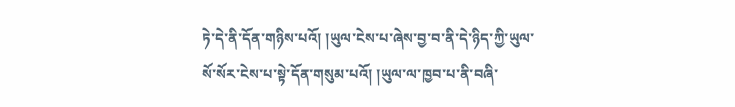ཏེ་དེ་ནི་དོན་གཉིས་པའོ། །ཡུལ་ངེས་པ་ཞེས་བྱ་བ་ནི་དེ་ཉིད་ཀྱི་ཡུལ་སོ་སོར་ངེས་པ་སྟེ་དོན་གསུམ་པའོ། །ཡུལ་ལ་ཁྱབ་པ་ནི་བཞི་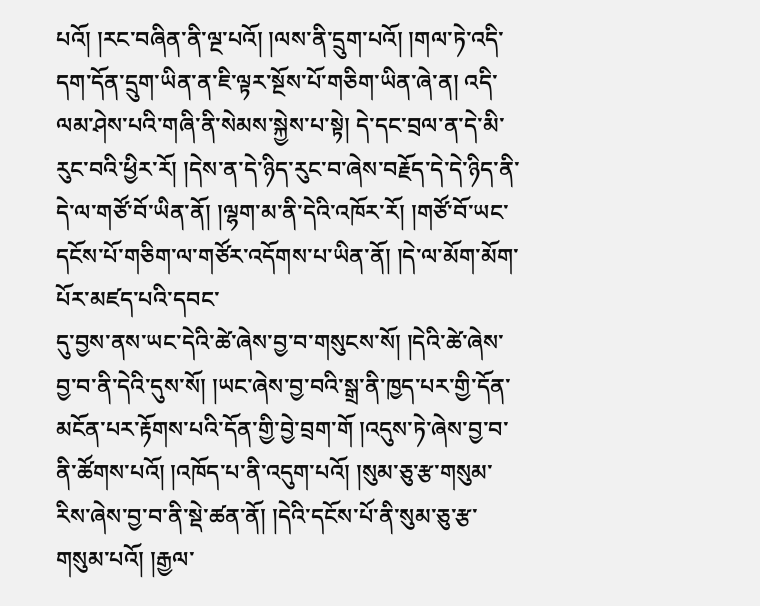པའོ། །རང་བཞིན་ནི་ལྔ་པའོ། །ལས་ནི་དྲུག་པའོ། །གལ་ཏེ་འདི་དག་དོན་དྲུག་ཡིན་ན་ཇི་ལྟར་སྔོས་པོ་གཅིག་ཡིན་ཞེ་ན། འདི་ལམ་ཤེས་པའི་གཞི་ནི་སེམས་སྐྱེས་པ་སྟེ། དེ་དང་བྲལ་ན་དེ་མི་རུང་བའི་ཕྱིར་རོ། །དེས་ན་དེ་ཉིད་རུང་བ་ཞེས་བརྗོད་དེ་དེ་ཉིད་ནི་དེ་ལ་གཙོ་བོ་ཡིན་ནོ། །ལྷག་མ་ནི་དེའི་འཁོར་རོ། །གཙོ་བོ་ཡང་དངོས་པོ་གཅིག་ལ་གཙོར་འདོགས་པ་ཡིན་ནོ། །དེ་ལ་མོག་མོག་པོར་མཛད་པའི་དབང་
དུ་བྱས་ནས་ཡང་དེའི་ཚེ་ཞེས་བྱ་བ་གསུངས་སོ། །དེའི་ཚེ་ཞེས་བྱ་བ་ནི་དེའི་དུས་སོ། །ཡང་ཞེས་བྱ་བའི་སྒྲ་ནི་ཁྱད་པར་གྱི་དོན་མངོན་པར་རྟོགས་པའི་དོན་གྱི་བྱེ་བྲག་གོ །འདུས་ཏེ་ཞེས་བྱ་བ་ནི་ཚོགས་པའོ། །འཁོད་པ་ནི་འདུག་པའོ། །སུམ་ཅུ་རྩ་གསུམ་རིས་ཞེས་བྱ་བ་ནི་སྡེ་ཚན་ནོ། །དེའི་དངོས་པོ་ནི་སུམ་ཅུ་རྩ་གསུམ་པའོ། །རྒྱལ་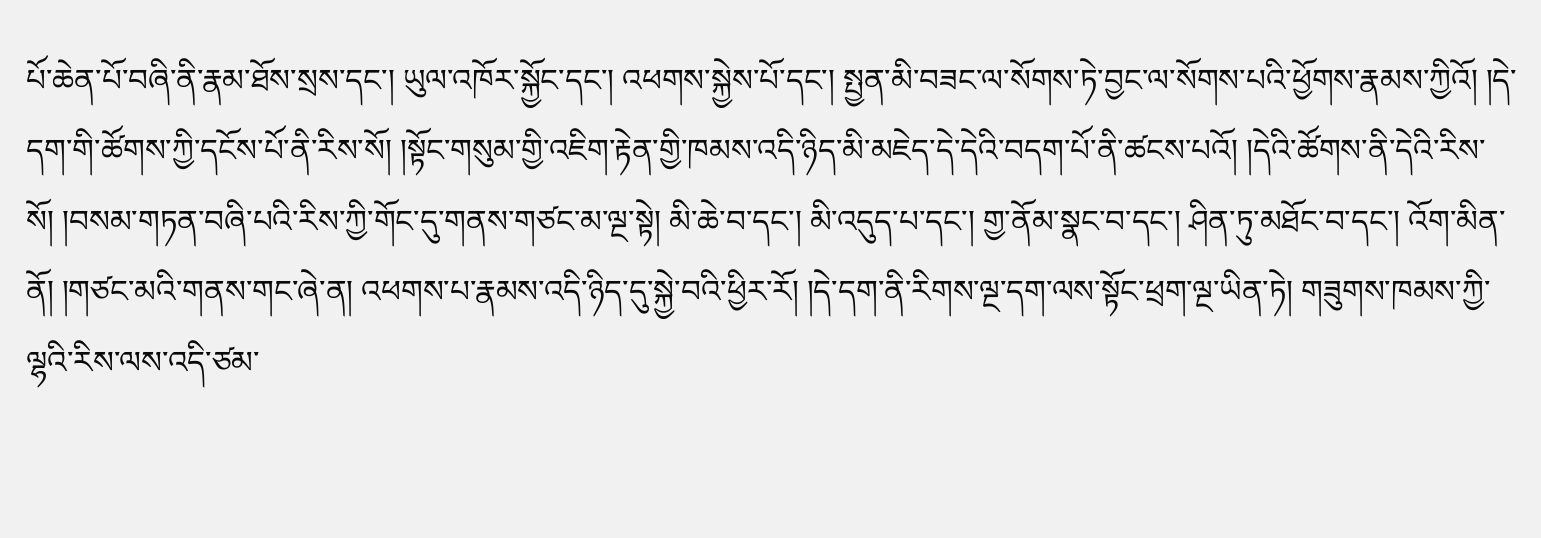པོ་ཆེན་པོ་བཞི་ནི་རྣམ་ཐོས་སྲས་དང་། ཡུལ་འཁོར་སྐྱོང་དང་། འཕགས་སྐྱེས་པོ་དང་། སྤྱན་མི་བཟང་ལ་སོགས་ཏེ་བྱང་ལ་སོགས་པའི་ཕྱོགས་རྣམས་ཀྱིའོ། །དེ་དག་གི་ཚོགས་ཀྱི་དངོས་པོ་ནི་རིས་སོ། །སྟོང་གསུམ་གྱི་འཇིག་རྟེན་གྱི་ཁམས་འདི་ཉིད་མི་མཇེད་དེ་དེའི་བདག་པོ་ནི་ཚངས་པའོ། །དེའི་ཚོགས་ནི་དེའི་རིས་སོ། །བསམ་གཏན་བཞི་པའི་རིས་ཀྱི་གོང་དུ་གནས་གཙང་མ་ལྔ་སྟེ། མི་ཆེ་བ་དང་། མི་འདུད་པ་དང་། གྱ་ནོམ་སྣང་བ་དང་། ཤིན་ཏུ་མཐོང་བ་དང་། འོག་མིན་ནོ། །གཙང་མའི་གནས་གང་ཞེ་ན། འཕགས་པ་རྣམས་འདི་ཉིད་དུ་སྐྱེ་བའི་ཕྱིར་རོ། །དེ་དག་ནི་རིགས་ལྔ་དག་ལས་སྟོང་ཕྲག་ལྔ་ཡིན་ཏེ། གཟུགས་ཁམས་ཀྱི་ལྷའི་རིས་ལས་འདི་ཙམ་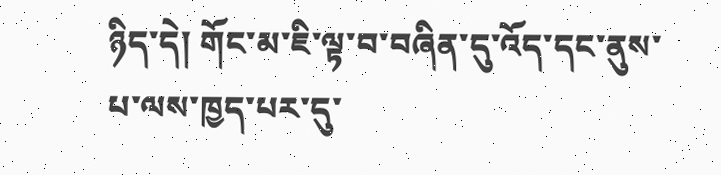ཉིད་དེ། གོང་མ་ཇི་ལྟ་བ་བཞིན་དུ་འོད་དང་ནུས་པ་ལས་ཁྱད་པར་དུ་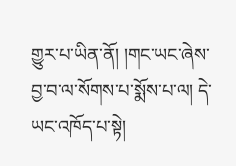གྱུར་པ་ཡིན་ནོ། །གང་ཡང་ཞེས་བྱ་བ་ལ་སོགས་པ་སྨོས་པ་ལ། དེ་ཡང་འཁོད་པ་སྟེ།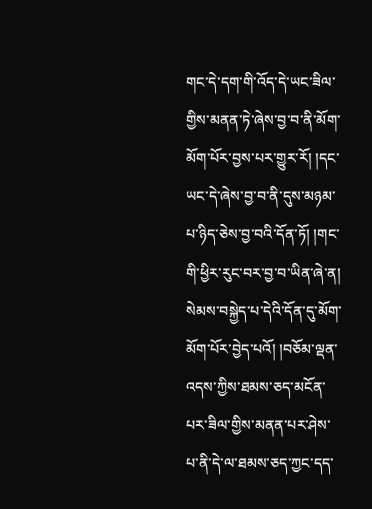གང་དེ་དག་གི་འོད་དེ་ཡང་ཟིལ་གྱིས་མནན་ཏེ་ཞེས་བྱ་བ་ནི་མོག་མོག་པོར་བྱས་པར་གྱུར་རོ། །དང་ཡང་དེ་ཞེས་བྱ་བ་ནི་དུས་མཉམ་པ་ཉིད་ཅེས་བྱ་བའི་དོན་ཏོ། །གང་གི་ཕྱིར་རུང་བར་བྱ་བ་ཡིན་ཞེ་ན། སེམས་བསྐྱེད་པ་དེའི་དོན་དུ་མོག་མོག་པོར་བྱེད་པའོ། །བཅོམ་ལྡན་འདས་ཀྱིས་ཐམས་ཅད་མངོན་པར་ཟིལ་གྱིས་མནན་པར་ཤེས་པ་ནི་དེ་ལ་ཐམས་ཅད་ཀྱང་དད་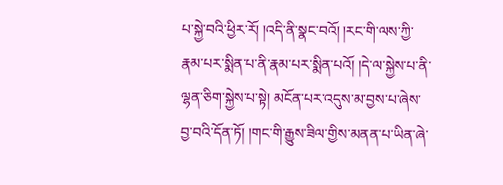པ་སྐྱེ་བའི་ཕྱིར་རོ། །འདི་ནི་སྣང་བའོ། །རང་གི་ལས་ཀྱི་རྣམ་པར་སྨིན་པ་ནི་རྣམ་པར་སྨིན་པའོ། །དེ་ལ་སྐྱེས་པ་ནི་ལྷན་ཅིག་སྐྱེས་པ་སྟེ། མངོན་པར་འདུས་མ་བྱས་པ་ཞེས་བྱ་བའི་དོན་ཏོ། །གང་གི་རྒྱུས་ཟིལ་གྱིས་མནན་པ་ཡིན་ཞེ་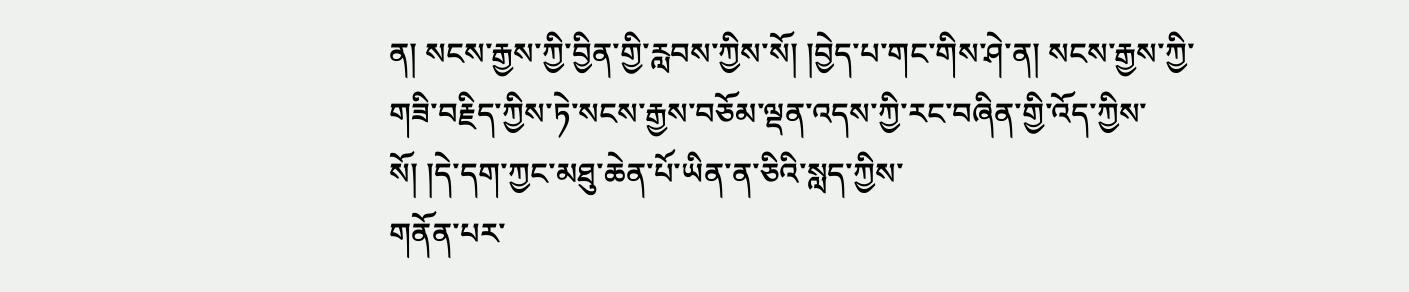ན། སངས་རྒྱས་ཀྱི་བྱིན་གྱི་རླབས་ཀྱིས་སོ། །བྱེད་པ་གང་གིས་ཤེ་ན། སངས་རྒྱས་ཀྱི་གཟི་བརྗིད་ཀྱིས་ཏེ་སངས་རྒྱས་བཅོམ་ལྡན་འདས་ཀྱི་རང་བཞིན་གྱི་འོད་ཀྱིས་སོ། །དེ་དག་ཀྱང་མཐུ་ཆེན་པོ་ཡིན་ན་ཅིའི་སླད་ཀྱིས་
གནོན་པར་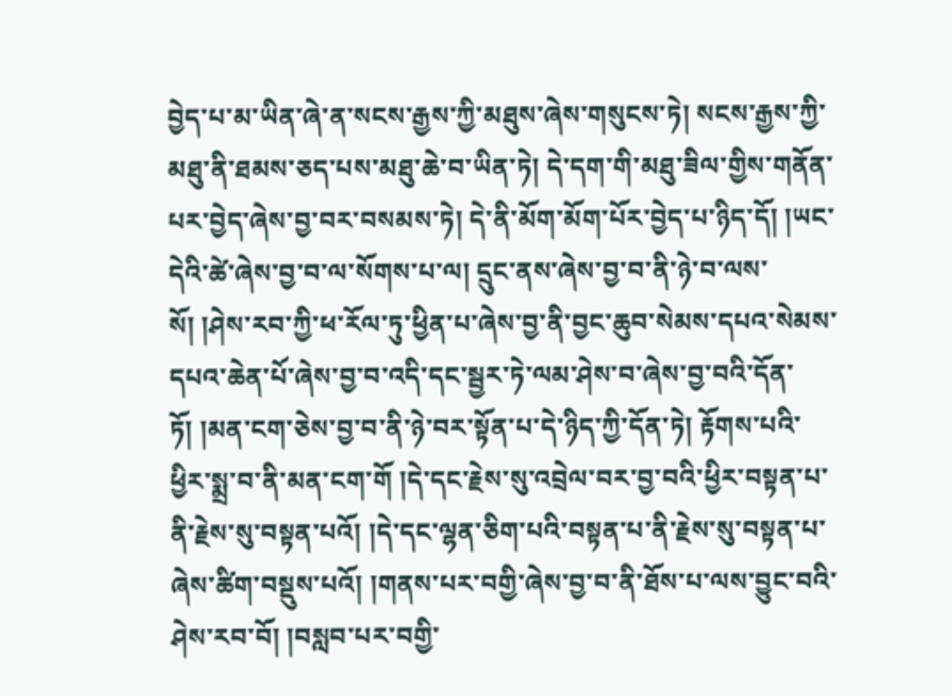བྱེད་པ་མ་ཡིན་ཞེ་ན་སངས་རྒྱས་ཀྱི་མཐུས་ཞེས་གསུངས་ཏེ། སངས་རྒྱས་ཀྱི་མཐུ་ནི་ཐམས་ཅད་པས་མཐུ་ཆེ་བ་ཡིན་ཏེ། དེ་དག་གི་མཐུ་ཟིལ་གྱིས་གནོན་པར་བྱེད་ཞེས་བྱ་བར་བསམས་ཏེ། དེ་ནི་མོག་མོག་པོར་བྱེད་པ་ཉིད་དོ། །ཡང་དེའི་ཚེ་ཞེས་བྱ་བ་ལ་སོགས་པ་ལ། དྲུང་ནས་ཞེས་བྱ་བ་ནི་ཉེ་བ་ལས་སོ། །ཤེས་རབ་ཀྱི་ཕ་རོལ་ཏུ་ཕྱིན་པ་ཞེས་བྱ་ནི་བྱང་ཆུབ་སེམས་དཔའ་སེམས་དཔའ་ཆེན་པོ་ཞེས་བྱ་བ་འདི་དང་སྦྱར་ཏེ་ལམ་ཤེས་བ་ཞེས་བྱ་བའི་དོན་ཏོ། །མན་ངག་ཅེས་བྱ་བ་ནི་ཉེ་བར་སྟོན་པ་དེ་ཉིད་ཀྱི་དོན་ཏེ། རྟོགས་པའི་ཕྱིར་སྨྲ་བ་ནི་མན་ངག་གོ །དེ་དང་རྗེས་སུ་འབྲེལ་བར་བྱ་བའི་ཕྱིར་བསྟན་པ་ནི་རྗེས་སུ་བསྟན་པའོ། །དེ་དང་ལྷན་ཅིག་པའི་བསྟན་པ་ནི་རྗེས་སུ་བསྟན་པ་ཞེས་ཚིག་བསྡུས་པའོ། །གནས་པར་བགྱི་ཞེས་བྱ་བ་ནི་ཐོས་པ་ལས་བྱུང་བའི་ཤེས་རབ་བོ། །བསླབ་པར་བགྱི་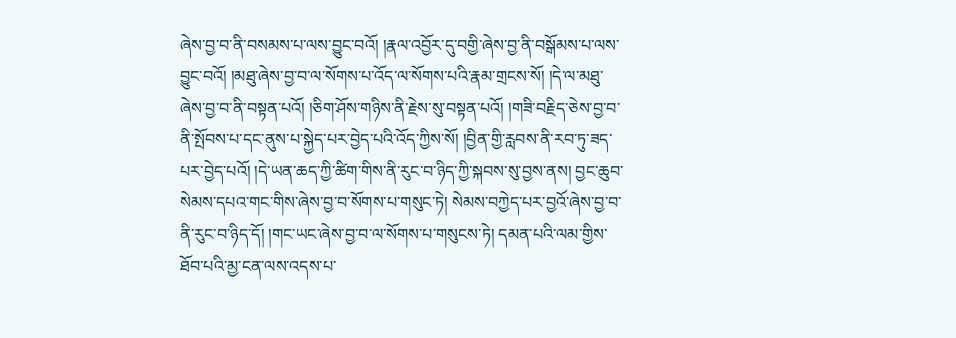ཞེས་བྱ་བ་ནི་བསམས་པ་ལས་བྱུང་བའོ། །རྣལ་འབྱོར་དུ་བགྱི་ཞེས་བྱ་ནི་བསྒོམས་པ་ལས་བྱུང་བའོ། །མཐུ་ཞེས་བྱ་བ་ལ་སོགས་པ་འོད་ལ་སོགས་པའི་རྣམ་གྲངས་སོ། །དེ་ལ་མཐུ་ཞེས་བྱ་བ་ནི་བསྟན་པའོ། །ཅིག་ཤོས་གཉིས་ནི་རྗེས་སུ་བསྟན་པའོ། །གཟི་བརྗིད་ཅེས་བྱ་བ་ནི་སྤོབས་པ་དང་ནུས་པ་སྐྱེད་པར་བྱེད་པའི་འོད་ཀྱིས་སོ། །བྱིན་གྱི་རླབས་ནི་རབ་ཏུ་ཟད་པར་བྱེད་པའོ། །དེ་ཡན་ཆད་ཀྱི་ཚིག་གིས་ནི་རུང་བ་ཉིད་ཀྱི་སྐབས་སུ་བྱས་ནས། བྱང་ཆུབ་སེམས་དཔའ་གང་གིས་ཞེས་བྱ་བ་སོགས་པ་གསུང་ཏེ། སེམས་བཀྱེད་པར་བྱའོ་ཞེས་བྱ་བ་ནི་རུང་བ་ཉིད་དོ། །གང་ཡང་ཞེས་བྱ་བ་ལ་སོགས་པ་གསུངས་ཏེ། དམན་པའི་ལམ་གྱིས་ཐོབ་པའི་མྱ་ངན་ལས་འདས་པ་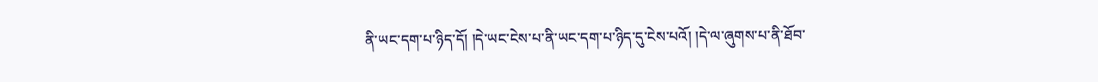ནི་ཡང་དག་པ་ཉིད་དོ། །དེ་ཡང་ངེས་པ་ནི་ཡང་དག་པ་ཉིད་དུ་ངེས་པའོ། །དེ་ལ་ཞུགས་པ་ནི་ཐོབ་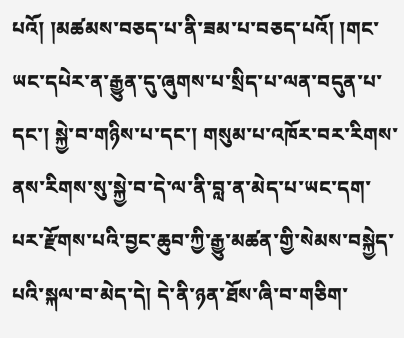པའོ། །མཚམས་བཅད་པ་ནི་ཟམ་པ་བཅད་པའོ། །གང་ཡང་དཔེར་ན་རྒྱུན་དུ་ཞུགས་པ་སྲིད་པ་ལན་བདུན་པ་དང་། སྐྱེ་བ་གཉིས་པ་དང་། གསུམ་པ་འཁོར་བར་རིགས་ནས་རིགས་སུ་སྐྱེ་བ་དེ་ལ་ནི་བླ་ན་མེད་པ་ཡང་དག་པར་རྫོགས་པའི་བྱང་ཆུབ་ཀྱི་རྒྱུ་མཚན་གྱི་སེམས་བསྐྱེད་པའི་སྐལ་བ་མེད་དེ། དེ་ནི་ཉན་ཐོས་ཞི་བ་གཅིག་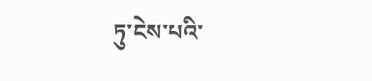ཏུ་ངེས་པའི་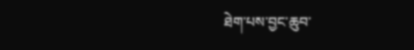ཐེག་པས་བྱང་ཆུབ་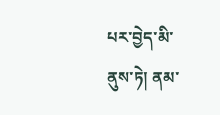པར་བྱེད་མི་ནུས་ཏེ། ནམ་